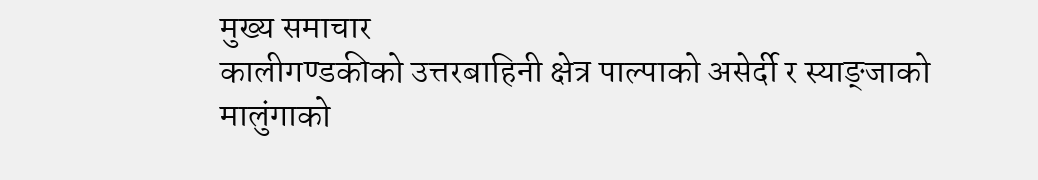मुख्य समाचार
कालीगण्डकीको उत्तरबाहिनी क्षेत्र पाल्पाको असेर्दी र स्याङ्जाको मालुंगाको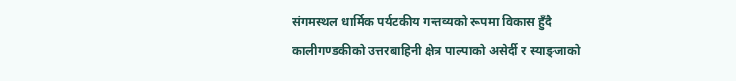संगमस्थल धार्मिक पर्यटकीय गन्तव्यको रूपमा विकास हुँदै
कालीगण्डकीको उत्तरबाहिनी क्षेत्र पाल्पाको असेर्दी र स्याङ्जाको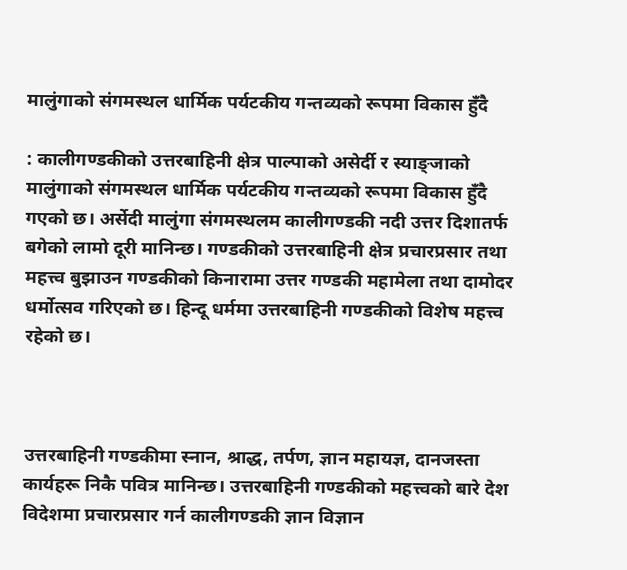मालुंगाको संगमस्थल धार्मिक पर्यटकीय गन्तव्यको रूपमा विकास हुँदै

: कालीगण्डकीको उत्तरबाहिनी क्षेत्र पाल्पाको असेर्दी र स्याङ्जाको मालुंगाको संगमस्थल धार्मिक पर्यटकीय गन्तव्यको रूपमा विकास हुँदै गएको छ। अर्सेदी मालुंगा संगमस्थलम कालीगण्डकी नदी उत्तर दिशातर्फ बगेको लामो दूरी मानिन्छ। गण्डकीको उत्तरबाहिनी क्षेत्र प्रचारप्रसार तथा महत्त्व बुझाउन गण्डकीको किनारामा उत्तर गण्डकी महामेला तथा दामोदर धर्मोत्सव गरिएको छ। हिन्दू धर्ममा उत्तरबाहिनी गण्डकीको विशेष महत्त्व रहेको छ।



उत्तरबाहिनी गण्डकीमा स्नान, श्राद्ध, तर्पण, ज्ञान महायज्ञ, दानजस्ता कार्यहरू निकै पवित्र मानिन्छ। उत्तरबाहिनी गण्डकीको महत्त्वको बारे देश विदेशमा प्रचारप्रसार गर्न कालीगण्डकी ज्ञान विज्ञान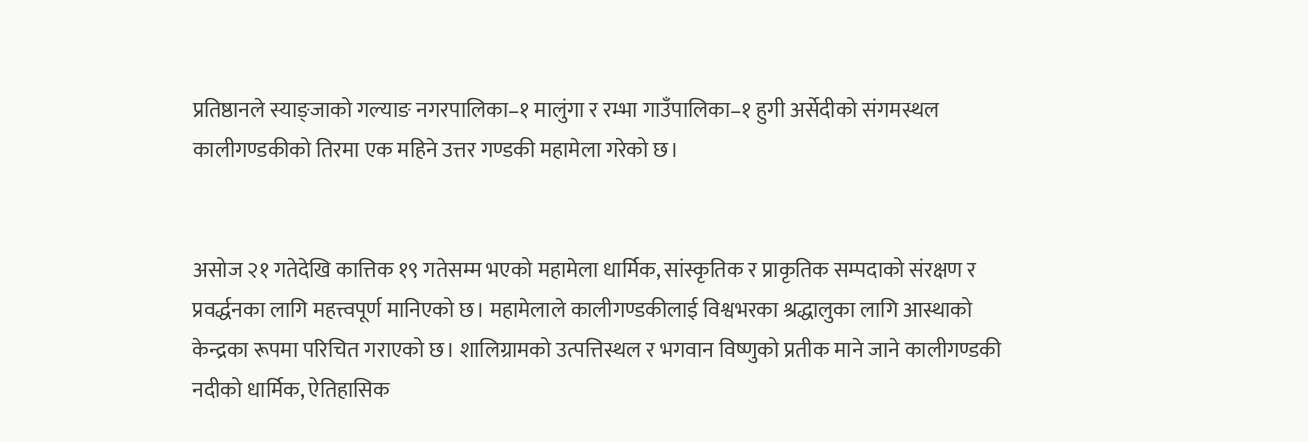प्रतिष्ठानले स्याङ्जाको गल्याङ नगरपालिका–१ मालुंगा र रम्भा गाउँपालिका–१ हुगी अर्सेदीको संगमस्थल कालीगण्डकीको तिरमा एक महिने उत्तर गण्डकी महामेला गरेको छ।


असोज २१ गतेदेखि कात्तिक १९ गतेसम्म भएको महामेला धार्मिक, सांस्कृतिक र प्राकृतिक सम्पदाको संरक्षण र प्रवर्द्धनका लागि महत्त्वपूर्ण मानिएको छ। महामेलाले कालीगण्डकीलाई विश्वभरका श्रद्धालुका लागि आस्थाको केन्द्रका रूपमा परिचित गराएको छ। शालिग्रामको उत्पत्तिस्थल र भगवान विष्णुको प्रतीक माने जाने कालीगण्डकी नदीको धार्मिक, ऐतिहासिक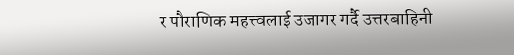र पौराणिक महत्त्वलाई उजागर गर्दै उत्तरबाहिनी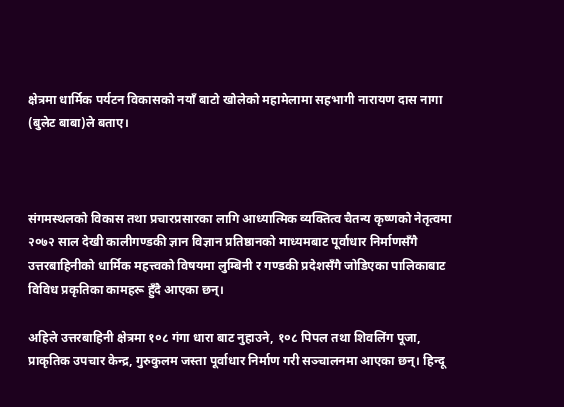क्षेत्रमा धार्मिक पर्यटन विकासको नयाँ बाटो खोलेको महामेलामा सहभागी नारायण दास नागा (बुलेट बाबा)ले बताए।



संगमस्थलको विकास तथा प्रचारप्रसारका लागि आध्यात्मिक व्यक्तित्व चैतन्य कृष्णको नेतृत्वमा २०७२ साल देखी कालीगण्डकी ज्ञान विज्ञान प्रतिष्ठानको माध्यमबाट पूर्वाधार निर्माणसँगै उत्तरबाहिनीको धार्मिक महत्त्वको विषयमा लुम्बिनी र गण्डकी प्रदेशसँगै जोडिएका पालिकाबाट विविध प्रकृतिका कामहरू हुँदै आएका छन्।

अहिले उत्तरबाहिनी क्षेत्रमा १०८ गंगा धारा बाट नुहाउने, १०८ पिपल तथा शिवलिंग पूजा, प्राकृतिक उपचार केन्द्र, गुरुकुलम जस्ता पूर्वाधार निर्माण गरी सञ्चालनमा आएका छन्। हिन्दू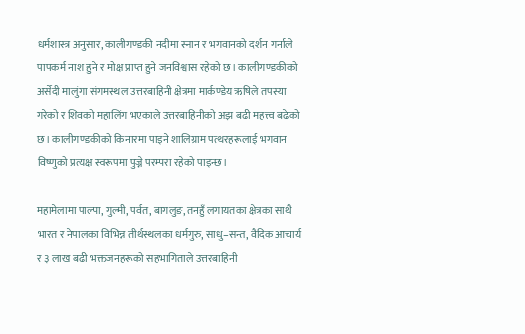धर्मशास्त्र अनुसार, कालीगण्डकी नदीमा स्नान र भगवानको दर्शन गर्नाले पापकर्म नाश हुने र मोक्ष प्राप्त हुने जनविश्वास रहेको छ। कालीगण्डकीको अर्सेदी मालुंगा संगमस्थल उत्तरबाहिनी क्षेत्रमा मार्कण्डेय ऋषिले तपस्या गरेको र शिवको महालिंग भएकाले उत्तरबाहिनीको अझ बढी महत्त्व बढेको छ। कालीगण्डकीको किनारमा पाइने शालिग्राम पत्थरहरूलाई भगवान विष्णुको प्रत्यक्ष स्वरूपमा पुज्ने परम्परा रहेको पाइन्छ।

महामेलामा पाल्पा, गुल्मी, पर्वत, बागलुङ, तनहुँ लगायतका क्षेत्रका साथै भारत र नेपालका विभिन्न तीर्थस्थलका धर्मगुरु, साधु–सन्त, वैदिक आचार्य र ३ लाख बढी भक्तजनहरूको सहभागिताले उत्तरबाहिनी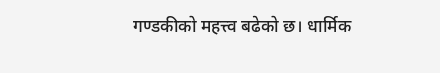गण्डकीको महत्त्व बढेको छ। धार्मिक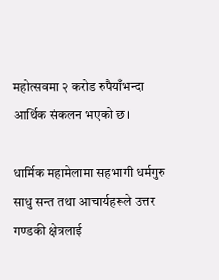महोत्सवमा २ करोड रुपैयाँभन्दा आर्थिक संकलन भएको छ।

धार्मिक महामेलामा सहभागी धर्मगुरु साधु सन्त तथा आचार्यहरूले उत्तर गण्डकी क्षेत्रलाई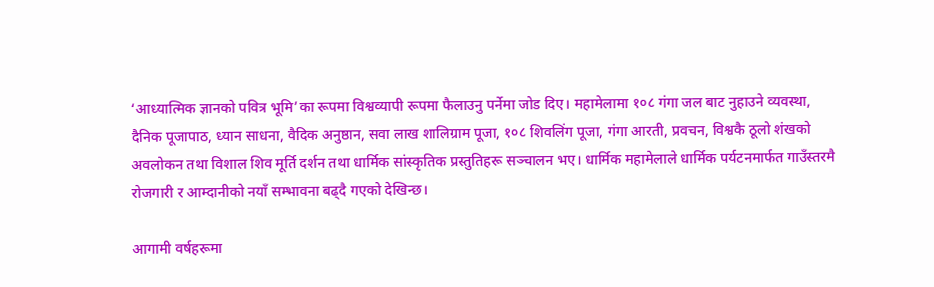‘आध्यात्मिक ज्ञानको पवित्र भूमि’का रूपमा विश्वव्यापी रूपमा फैलाउनु पर्नेमा जोड दिए। महामेलामा १०८ गंगा जल बाट नुहाउने व्यवस्था, दैनिक पूजापाठ, ध्यान साधना, वैदिक अनुष्ठान, सवा लाख शालिग्राम पूजा, १०८ शिवलिंग पूजा, गंगा आरती, प्रवचन, विश्वकै ठूलो शंखको अवलोकन तथा विशाल शिव मूर्ति दर्शन तथा धार्मिक सांस्कृतिक प्रस्तुतिहरू सञ्चालन भए। धार्मिक महामेलाले धार्मिक पर्यटनमार्फत गाउँस्तरमै रोजगारी र आम्दानीको नयाँ सम्भावना बढ्दै गएको देखिन्छ।

आगामी वर्षहरूमा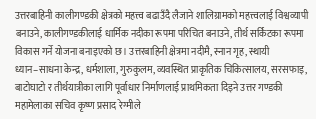उत्तरबाहिनी कालीगण्डकी क्षेत्रको महत्त्व बढाउँदै लैजाने शालिग्रामको महत्त्वलाई विश्वव्यापी बनाउने, कालीगण्डकीलाई धार्मिक नदीका रूपमा परिचित बनाउने, तीर्थ सर्किटका रूपमा विकास गर्ने योजना बनाइएको छ। उत्तरबाहिनी क्षेत्रमा नदीमै, स्नान गृह, स्थायी ध्यान–साधना केन्द्र, धर्मशाला, गुरुकुलम, व्यवस्थित प्राकृतिक चिकित्सालय, सरसफाइ, बाटोघाटो र तीर्थयात्रीका लागि पूर्वाधार निर्माणलाई प्राथमिकता दिइने उत्तर गण्डकी महामेलाका सचिव कृष्ण प्रसाद रेग्मीले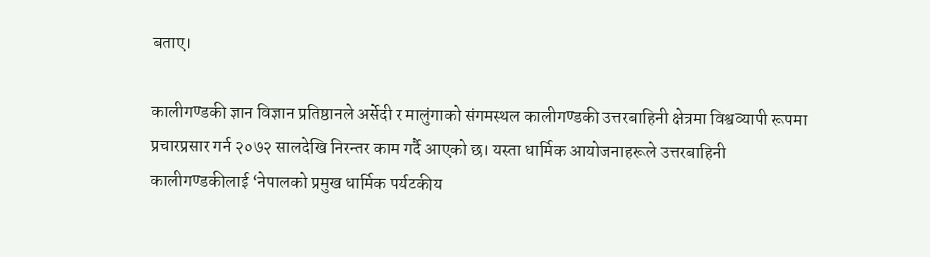बताए।

कालीगण्डकी ज्ञान विज्ञान प्रतिष्ठानले अर्सेदी र मालुंगाको संगमस्थल कालीगण्डकी उत्तरबाहिनी क्षेत्रमा विश्वव्यापी रूपमा प्रचारप्रसार गर्न २०७२ सालदेखि निरन्तर काम गर्दै आएको छ। यस्ता धार्मिक आयोजनाहरूले उत्तरबाहिनी कालीगण्डकीलाई ‘नेपालको प्रमुख धार्मिक पर्यटकीय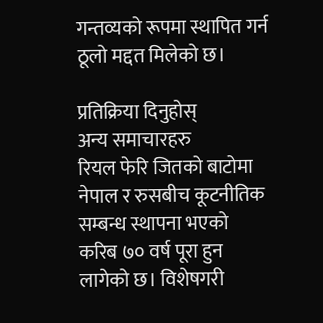गन्तव्यको रूपमा स्थापित गर्न ठूलो मद्दत मिलेको छ।

प्रतिक्रिया दिनुहोस्
अन्य समाचारहरु
रियल फेरि जितको बाटोमा
नेपाल र रुसबीच कूटनीतिक सम्बन्ध स्थापना भएको करिब ७० वर्ष पूरा हुन लागेको छ। विशेषगरी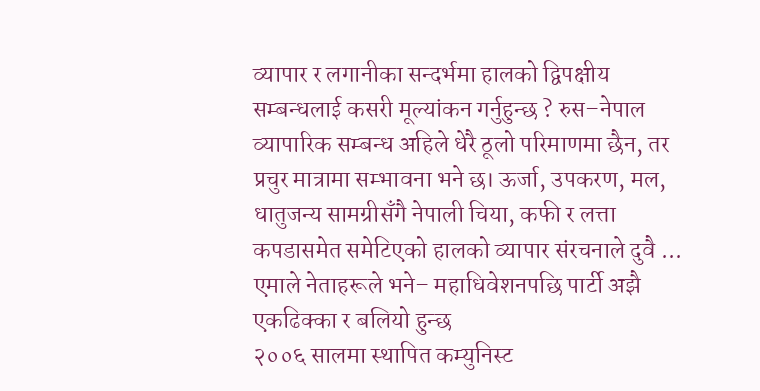व्यापार र लगानीका सन्दर्भमा हालको द्विपक्षीय सम्बन्धलाई कसरी मूल्यांकन गर्नुहुन्छ ? रुस–नेपाल व्यापारिक सम्बन्ध अहिले धेरै ठूलो परिमाणमा छैन, तर प्रचुर मात्रामा सम्भावना भने छ। ऊर्जा, उपकरण, मल, धातुजन्य सामग्रीसँगै नेपाली चिया, कफी र लत्ता कपडासमेत समेटिएको हालको व्यापार संरचनाले दुवै ...
एमाले नेताहरूले भने– महाधिवेशनपछि पार्टी अझै एकढिक्का र बलियो हुन्छ
२००६ सालमा स्थापित कम्युनिस्ट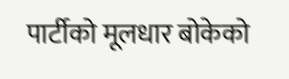पार्टीको मूलधार बोकेको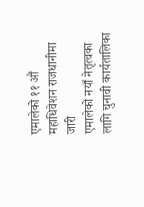एमालेको ११ औं महाधिवेशन राजधानीमा जारी
एमालेको नयाँ नेतृत्वका लागि चुनावी कार्यतालिका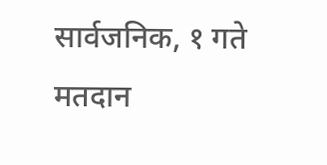सार्वजनिक, १ गते मतदान